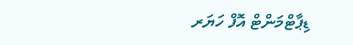ޑިޕާޓްމަންޓް އޮފް ހަޔަރ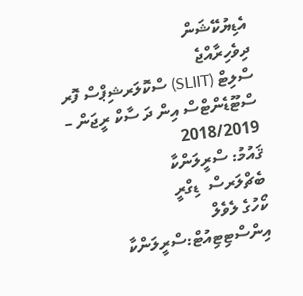އެޑިޔުކޭޝަން
ދިވެހިރާއްޖެ
ސްލިޓް (SLIIT) ސްކޮލަރޝިޕްސް ފޮރ ސްޓޫޑެންޓްސް އިން ދަ ސާކް ރީޖަން – 2018/2019
ޤައުމު: ސްރީލަންކާ
ބެޗްލަރސް  ޑިގްރީ
ކޯހުގެ ލެވެލް
އިންސްޓިޓިއުޓް:ސްރީލަންކާ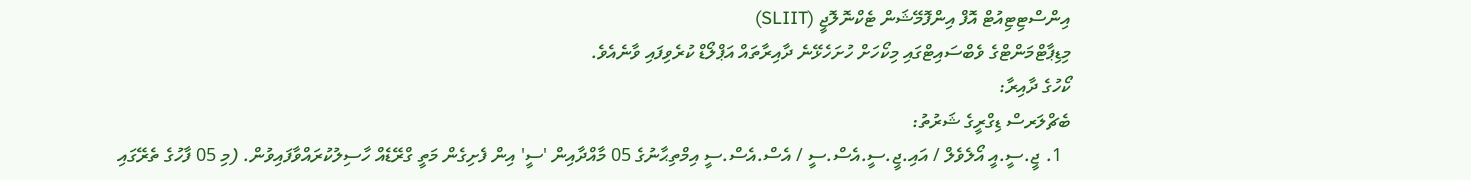އިންސްޓިޓިއުޓް އޮފް އިންފޮމޭޝަން ޓެކްނޮލޮޖީ (SLIIT)
މިޑިޕާޓްމަންޓްގެ ވެބްސައިޓްގައި މިކޯހަށް ހުށަހެޅޭނެ ދާއިރާތައް އަޕްލޯޑް ކުރެވިފައި ވާނެއެވެ.
ކޯހުގެ ދާއިރާ:
ބެޗްލަރސް ޑިގްރީގެ ޝަރުތު:
  1. ޖީ.ސީ.އީ އޯލެވެލް / އައި.ޖީ.ސީ.އެސް.ސީ / އެސް.އެސް.ސީ އިމްތިޙާނުގެ 05 މާއްދާއިން 'ސީ' އިން ފެށިގެން މަތީ ގްރޭޑެއް ހާސިލުކުރައްވާފައިވުން. (މި 05 ފާހުގެ ތެރޭގައި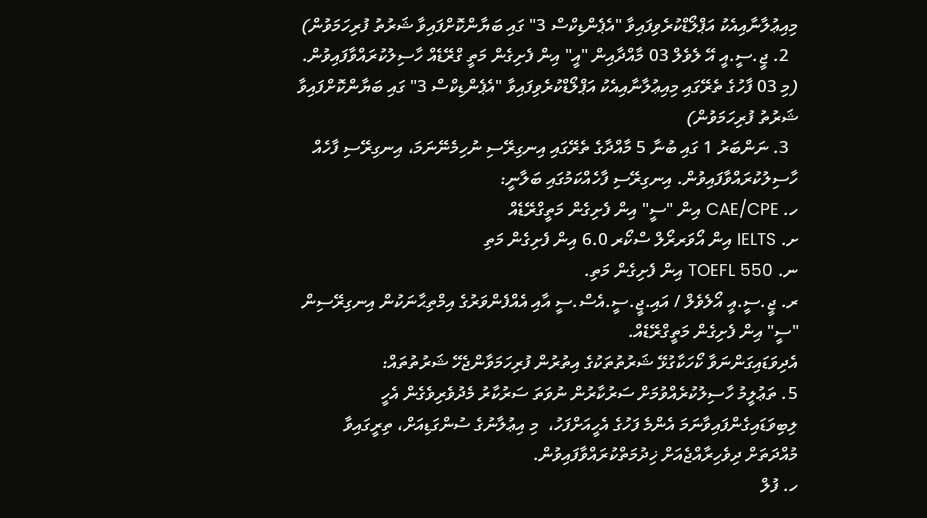މިއިޢުލާނާއިއެކު އަޕްލޯޑްކުރެވިފައިވާ "އެޕެންޑިކްސް 3" ގައި ބަޔާންކޮށްފައިވާ ޝަރުތު ފުރިހަމަވުން)
  2. ޖީ.ސީ.އީ އޭ ލެވެލް 03 މާއްދާއިން "އީ" އިން ފެށިގެން މަތީ ގްރޭޑެއް ހާސިލުކުރައްވާފައިވުން. (މި 03 ފާހުގެ ތެރޭގައި މިއިޢުލާނާއިއެކު އަޕްލޯޑްކުރެވިފައިވާ "އެޕެންޑިކްސް 3" ގައި ބަޔާންކޮށްފައިވާ ޝަރުތު ފުރިހަމަވުން)
  3. ނަންބަރު 1 ގައި ބުނާ 5 މާއްދާގެ ތެރޭގައި އިނގިރޭސި ނުހިމެނޭނަމަ، އިނގިރޭސި ފާހެއް ހާސިލުކުރައްވާފައިވުން. އިނގިރޭސި ފާހެއްކަމުގައި ބަލާނީ:
ހ. CAE/CPE އިން "ސީ" އިން ފެށިގެން މަތީގްރޭޑެއް
ށ. IELTS އިން އޯވަރރޯލް ސްކޯރ 6.0 އިން ފެށިގެން މަތި
ނ. TOEFL 550 އިން ފެށިގެން މަތި.
ރ. ޖީ.ސީ.އީ އޯލެވެލް / އައި.ޖީ.ސީ.އެސް.ސީ އާއި އެއްފެންވަރުގެ އިމްތިޙާނަކުން އިނގިރޭސިން "ސީ" އިން ފެށިގެން މަތީގްރޭޑެއް.
އެދިވަޑައިގަންނަވާ ކޯހަކާގުޅޭ ޝަރުތުތަކުގެ އިތުރުން ފުރިހަމަވާންޖެހޭ ޝަރުތުތައް:
5. ތަޢުލީމު ހާސިލުކުރެއްވުމަށް ސަރުކާރުން ނުވަތަ ސަރުކާރު މެދުވެރިވެގެން އެހީ ލިބިވަޑައިގެންފައިވާނަމަ އެންމެ ފަހުގެ އެހީއަށްފަހު،  މި އިޢުލާނުގެ ސުންގަޑިއަށް، ތިރީގައިވާ މުއްދަތަށް ދިވެހިރާއްޖެއަށް ޚިދުމަތްކުރައްވާފައިވުން.
ހ. ފުލް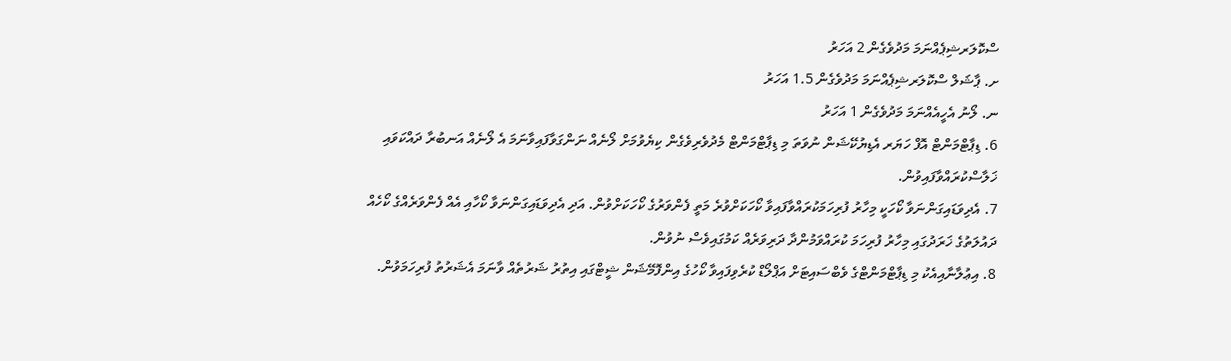ސްކޮލަރޝިޕެއްނަމަ މަދުވެގެން 2 އަހަރު
ށ. ޕާޝަލް ސްކޮލަރޝިޕެއްނަމަ މަދުވެގެން 1.5 އަހަރު
ނ. ލޯނު އެހީއެއްނަމަ މަދުވެގެން 1 އަހަރު
6. ޑިޕާޓްމަންޓް އޮފް ހަޔަރ އެޑިޔުކޭޝަން ނުވަތަ މި ޑިޕާޓްމަންޓް މެދުވެރިވެގެން ކިޔެވުމަށް ލޯނެއް ނަންގަވާފައިވާނަމަ އެ ލޯނެއް އަނބުރާ ދައްކަވައި  ޚަލާސްކުރައްވާފައިވުން.
7. އެދިވަޑައިގަންނަވާ ކޯހަކީ މިހާރު ފުރިހަމަކުރައްވާފައިވާ ކޯހަކަށްވުރެ މަތީ ފެންވަރުގެ ކޯހަކަށްވުން. އަދި އެދިވަޑައިގަންނަވާ ކޯހާއި އެއް ފެންވަރެއްގެ ކޯހެއް ދައުލަތުގެ ޚަރަދުގައި މިހާރު ފުރިހަމަ ކުރައްވަމުންދާ ދަރިވަރެއް ކަމުގައިވެސް ނުވުން.
8. އިޢުލާނާއިއެކު މި ޑިޕާޓްމަންޓްގެ ވެބްސައިޓަށް އަޕްލޯޑް ކުރެވިފައިވާ ކޯހުގެ އިންފޮމޭޝަން ޝީޓްގައި އިތުރު ޝަރުތެއް ވާނަމަ އެޝަރުތު ފުރިހަމަވުން.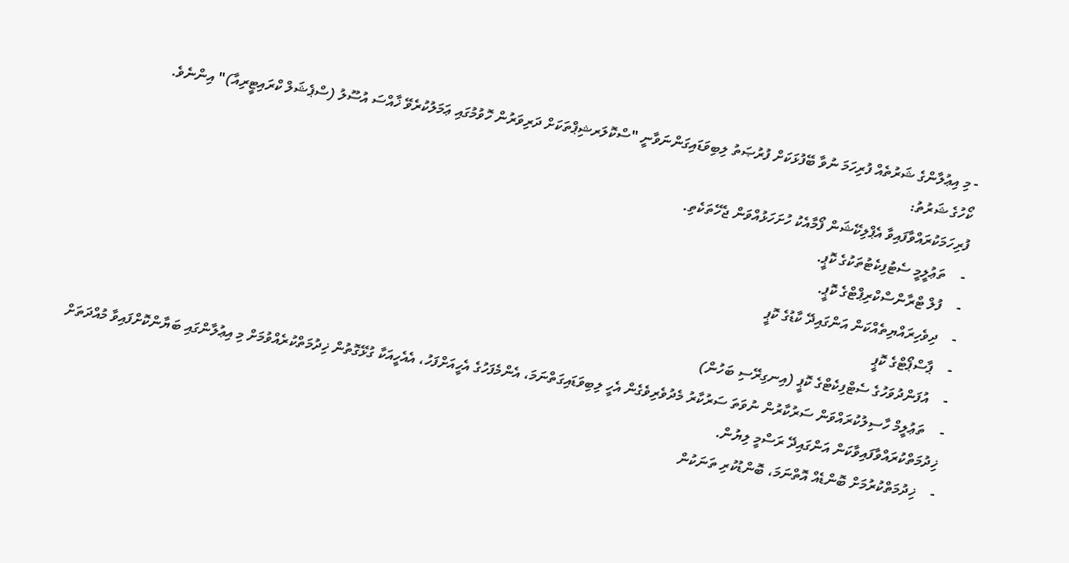- މި އިޢުލާންގެ ޝަރުތެއް ފުރިހަމަ ނުވާ ބޭފުޅަކަށް ފުރުޞަތު ލިބިވަޑައިގަންނަވާނީ "ސްކޮލަރޝިޕްތަކަށް ދަރިވަރުން ހޮވުމުގައި ޢަމަލުކުރެވޭ ޚާއްސަ އުސޫލު (ސްޕެޝަލް ކްރައިޓީރިއާ)" އިންނެވެ.
ކޯހުގެ ޝަރުތު:
ފުރިހަމަކުރައްވާފައިވާ އެޕްލިކޭޝަން ފޯމާއެކު ހުށަހަޅުއްވަން ޖެހޭތަކެތި.
-    ތަޢުލީމީ ސެޓުފިކެޓުތަކުގެ ކޮޕީ.
-    ފުލް ޓްރާންސްކްރިޕްޓްގެ ކޮޕީ.
-    ދިވެހިރައްޔިތެއްކަން އަންގައިދޭ ކާޑުގެ ކޮޕީ
-    ޕާސްޕޯޓްގެ ކޮޕީ
-    އުފަންދުވަހުގެ ސެޓްފިކެޓްގެ ކޮޕީ (އިނގިރޭސި ބަހުން)
-    ތަޢުލީމް ހާސިލުކުރައްވަން ސަރުކާރުން ނުވަތަ ސަރުކާރު މެދުވެރިވެގެން އެހީ ލިބިވަޑައިގަތްނަމަ، އެންމެފަހުގެ އެހީއަށްފަހު، އެއެހީއަކާ ގުޅޭގޮތުން ޚިދުމަތްކުރެއްވުމަށް މި އިޢުލާންގައި ބަޔާންކޮށްފައިވާ މުއްދަތަށް ޚިދުމަތްކުރައްވާފައިވާކަން އަންގައިދޭ ރަސްމީ ލިޔުން.
-    ޚިދުމަތްކުރުމަށް ބޮންޑެއް އޮތްނަމަ، ބޮންޑުކުރި ތަނަކުން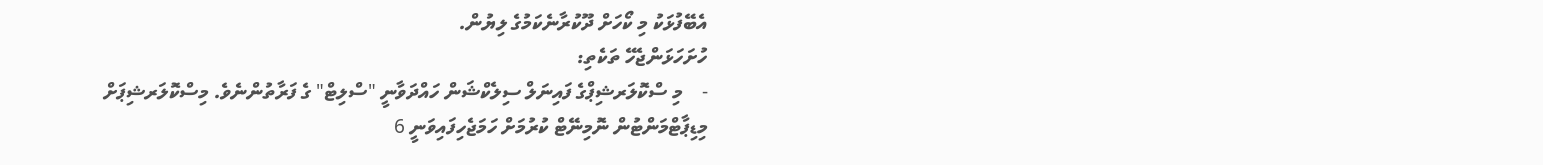އެބޭފުޅަކު މި ކޯހަށް ދޫކުރާނެކަމުގެ ލިޔުން.
ހުށަހަޅަންޖެހޭ ތަކެތި:
-    މި ސްކޮލަރޝިޕްގެ ފައިނަލް ސިލެކްޝަން ހައްދަވާނީ "ސްލިޓް" ގެ ފަރާތުންނެވެ. މިސްކޮލަރޝިޕަށް މިޑިޕާޓްމަންޓުން ނޮމިނޭޓް ކުރުމަށް ހަމަޖެހިފައިވަނީ 6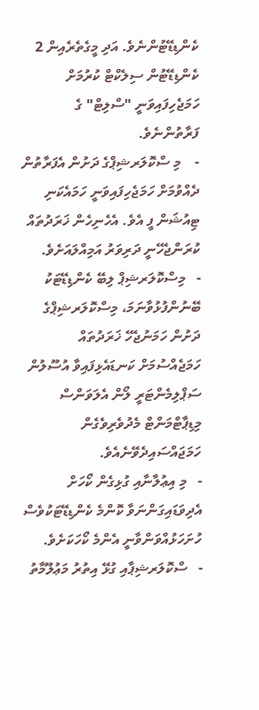ކެންޑިޑޭޓުންނެވެ. އަދި މީގެތެރެއިން 2 ކެންޑިޑޭޓުން ސިލެކްޓް ކުރުމަށް ހަމަޖެހިފައިވަނީ "ސްލިޓް" ގެ ފަރާތުންނެވެ.
-    މި ސްކޮލަރޝިޕްގެ ދަށުން އެފަރާތުން ދެއްވުމަށް ހަމަޖެހިފައިވަނީ ހަމައެކަނި ޓިއުޝަން ފީ އެވެ. އެހެނިހެން ޚަރަދުތައް ކުރަންޖެހޭނީ ދަރިވަރު އަމިއްލައަށެވެ.
-   މިސްކޮލަރޝިޕް ލިބޭ ކެންޑިޑޭޓަކު ބޭނުންފުޅުވާނަމަ، މިސްކޮލަރޝިޕްގެ ދަށުން ހަމަނުޖެހޭ ޚަރަދުތައް ހަމަޖެއްސުމަށް ކަނޑައެޅިފައިވާ އުސޫލުން ސަޕްލިމެންޓަރީ ލޯން އެލަވަންސް މިޑިޕާޓްމަންޓް މެދުވެރިވެގެން ހަމަޖައްސައިދެވޭނެއެވެ.
-   މި އިޢުލާނާއި ގުޅިގެން ކޯހަށް އެދިވަޑައިގަންނަވާ ކޮންމެ ކެންޑިޑޭޓަކުވެސް ހުށަހަޅުއްވަންވާނީ އެންމެ ކޯހަކަށެވެ.
-   ސްކޮލަރޝިޕާއި ގުޅޭ އިތުރު މަޢުލޫމާތު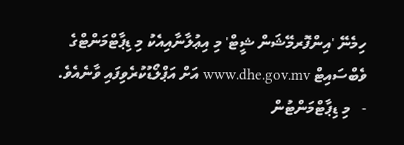ހިމެނޭ 'އިންފޮރމޭޝަން ޝީޓް' މި އިޢުލާނާއިއެކު މި ޑިޕާޓްމަންޓްގެ ވެބްސައިޓް www.dhe.gov.mv އަށް އަޕްލޯޑުކުރެވިފައި ވާނެއެވެ.
-   މި ޑިޕާޓްމަންޓުން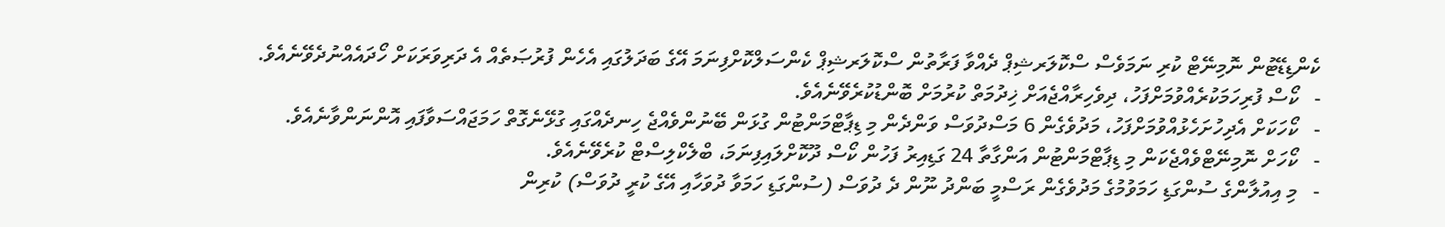ކެންޑިޑޭޓުން ނޮމިނޭޓް ކުރި ނަމަވެސް ސްކޮލަރޝިޕް ދެއްވާ ފަރާތުން ސްކޮލަރޝިޕް ކެންސަލްކޮށްފިނަމަ އޭގެ ބަދަލުގައި އެހެން ފުރުޞަތެއް އެ ދަރިވަރަކަށް ހޯދައެއްނުދެވޭނެއެވެ.
-   ކޯސް ފުރިހަމަކުރެއްވުމަށްފަހު، ދިވެހިރާއްޖެއަށް ޚިދުމަތް ކުރުމަށް ބޮންޑުކުރެވޭނެއެވެ.
-   ކޯހަކަށް އެދިހުށަހެޅުއްވުމަށްފަހު، މަދުވެގެން 6 މަސްދުވަސް ވަންދެން މި ޑިޕާޓްމަންޓުން ގުޅަން ބޭނުންވެއްޖެ ހިނދެއްގައި ގުޅޭނެގޮތް ހަމަޖައްސަވާފައި އޮންނަންވާނެއެވެ.
-   ކޯހަށް ނޮމިނޭޓްވެއްޖެކަން މި ޑިޕާޓްމަންޓުން އަންގާތާ 24 ގަޑިއިރު ފަހުން ކޯސް ދޫކޮށްލައިފިނަމަ، ބްލެކްލިސްޓް ކުރެވޭނެއެވެ.
-   މި އިއުލާންގެ ސުންގަޑި ހަމަވުމުގެ މަދުވެގެން ރަސްމީ ބަންދު ނޫން ދެ ދުވަސް (ސުންގަޑި ހަމަވާ ދުވަހާއި އޭގެ ކުރީ ދުވަސް) ކުރިން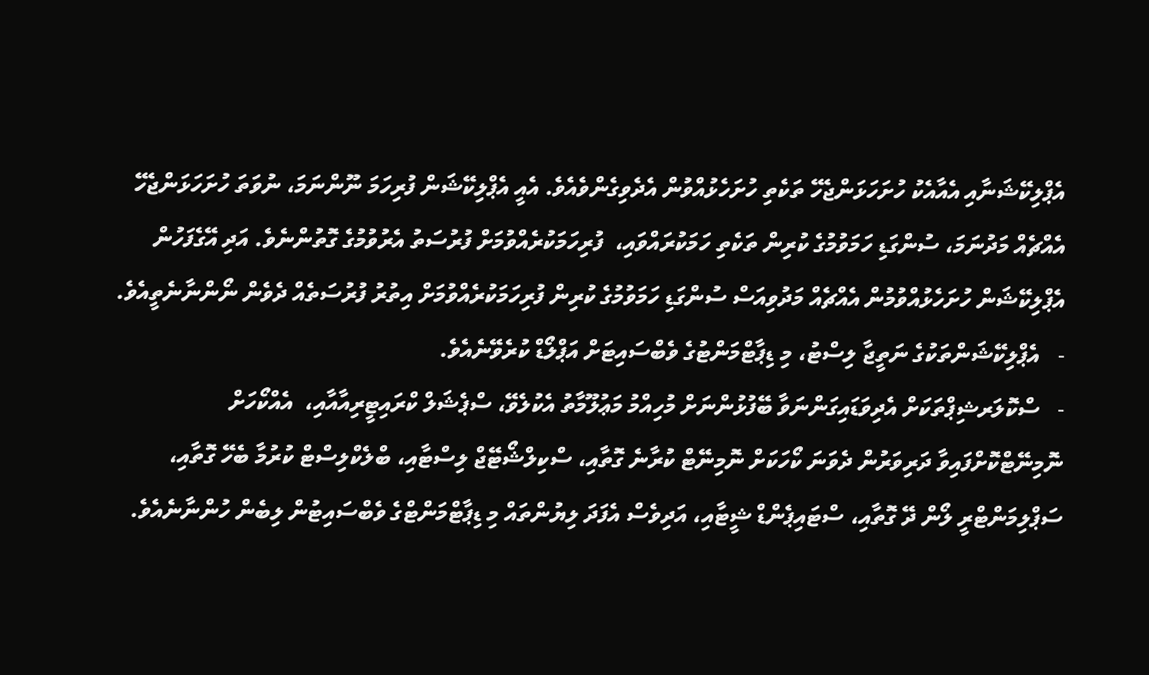އެޕްލިކޭޝަނާއި އެއާއެކު ހުށަހަޅަންޖެހޭ ތަކެތި ހުށަހެޅުއްވުން އެދެވިގެންވެއެވެ. އެއީ އެޕްލިކޭޝަން ފުރިހަމަ ނޫންނަމަ، ނުވަތަ ހުށަހަޅަންޖެހޭ އެއްޗެއް މަދުނަމަ، ސުންގަޑި ހަމަވުމުގެ ކުރިން ތަކެތި ހަމަކުރައްވައި،  ފުރިހަމަކުރެއްވުމަށް ފުރުސަތު އެރުވުމުގެ ގޮތުންނެވެ. އަދި އޭގެފަހުން އެޕްލިކޭޝަން ހުށަހެޅުއްވުމުން އެއްޗެއް މަދުވިއަސް ސުންގަޑި ހަމަވުމުގެ ކުރިން ފުރިހަމަކުރެއްވުމަށް އިތުރު ފުރުސަތެއް ދެވެން ނޯންނާނެތީއެވެ.
-   އެޕްލިކޭޝަންތަކުގެ ނަތީޖާ ލިސްޓު، މި ޑިޕާޓްމަންޓުގެ ވެބްސައިޓަށް އަޕްލޯޑް ކުރެވޭނެއެވެ.
-   ސްކޮލަރޝިޕްތަކަށް އެދިވަޑައިގަންނަވާ ބޭފުޅުންނަށް މުހިއްމު މަޢުލޫމާތު އެކުލެވޭ، ސްޕެޝަލް ކްރައިޓީރިއާއާއި،  އެއްކޯހަށް ނޮމިނޭޓްކޮށްފައިވާ ދަރިވަރުން ދެވަނަ ކޯހަކަށް ނޮމިނޭޓް ކުރާނެ ގޮތާއި، ސްކިލްޝޯޓޭޖް ލިސްޓާއި، ބްލެކްލިސްޓް ކުރުމާ ބެހޭ ގޮތާއި، ސަޕްލިމަންޓްރީ ލޯން ދޭ ގޮތާއި، ސްޓައިޕެންޑް ޝީޓާއި، އަދިވެސް އެފަދަ ލިޔުންތައް މި ޑިޕާޓްމަންޓްގެ ވެބްސައިޓުން ލިބެން ހުންނާނެއެވެ.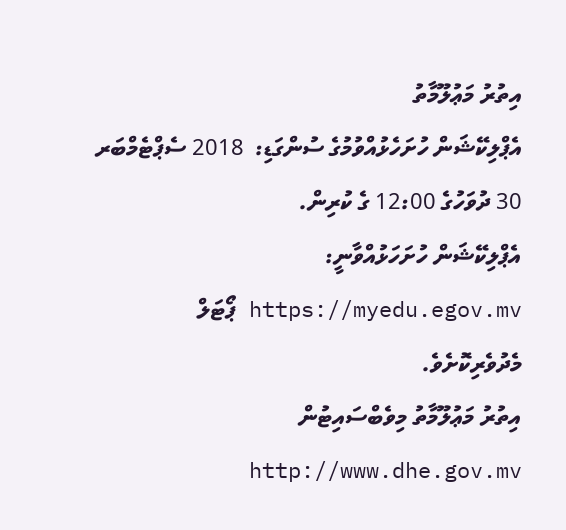އިތުރު މަޢުލޫމާތު
އެޕްލިކޭޝަން ހުށަހެޅުއްވުމުގެ ސުންގަޑި:  2018 ސެޕްޓެމްބަރ 30 ދުވަހުގެ 12:00 ގެ ކުރިން.
އެޕްލިކޭޝަން ހުށަހަޅުއްވާނީ: https://myedu.egov.mv ޕޯޓަލް މެދުވެރިކޮށެވެ.
އިތުރު މަޢުލޫމާތު މިވެބްސައިޓުން http://www.dhe.gov.mv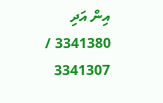އިން އަދި 3341380 / 3341307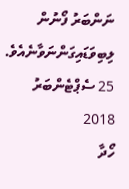ނަންބަރު ފޯނުން ލިބިވަޑައިގަންނަވާނެއެވެ.
25 ސެޕްޓެންބަރު 2018
ހޯދާ